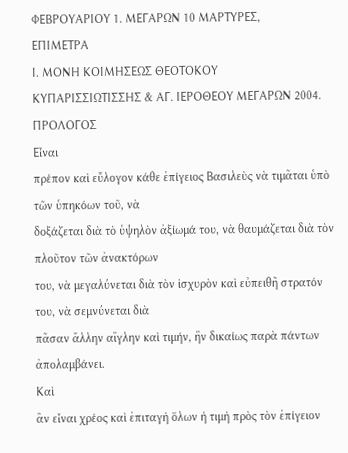ΦΕΒΡΟΥΑΡΙΟΥ 1. ΜΕΓΑΡΩΝ 10 ΜΑΡΤΥΡΕΣ,
ΕΠΙΜΕΤΡΑ
Ι. ΜΟΝΗ ΚΟΙΜΗΣΕΩΣ ΘΕΟΤΟΚΟΥ
ΚΥΠΑΡΙΣΣΙΩΤΙΣΣΗΣ & ΑΓ. ΙΕΡΟΘΕΟΥ ΜΕΓΑΡΩΝ 2004.
ΠΡΟΛΟΓΟΣ
Εἶναι
πρέπον καὶ εὔλογον κάθε ἐπίγειος Βασιλεὺς νὰ τιμᾶται ὑπὸ τῶν ὑπηκόων τοῦ, νὰ
δοξάζεται διὰ τὸ ὑψηλὸν ἀξίωμά του, νὰ θαυμάζεται διὰ τὸν πλοῦτον τῶν ἀνακτόρων
του, νὰ μεγαλύνεται διὰ τὸν ἰσχυρὸν καὶ εὐπειθῆ στρατόν του, νὰ σεμνύνεται διὰ
πᾶσαν ἄλλην αἴγλην καὶ τιμήν, ἣν δικαίως παρὰ πάντων ἀπολαμβάνει.
Καὶ
ἂν εἶναι χρέος καὶ ἐπιταγὴ ὅλων ἡ τιμὴ πρὸς τὸν ἐπίγειον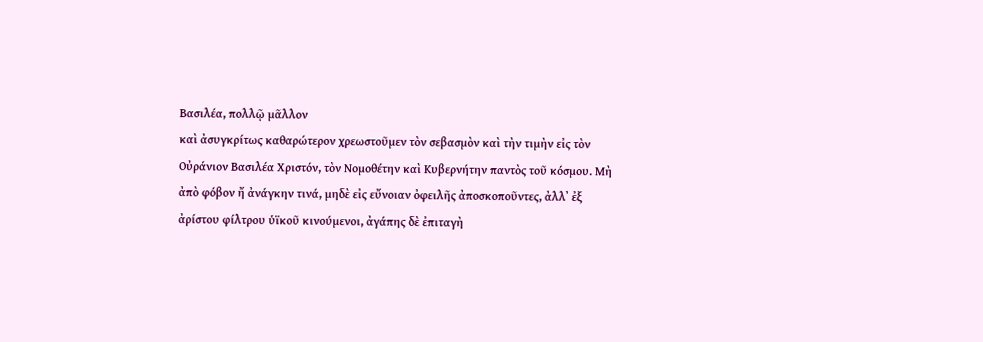Βασιλέα, πολλῷ μᾶλλον
καὶ ἀσυγκρίτως καθαρώτερον χρεωστοῦμεν τὸν σεβασμὸν καὶ τὴν τιμὴν εἰς τὸν
Οὐράνιον Βασιλέα Χριστόν, τὸν Νομοθέτην καὶ Κυβερνήτην παντὸς τοῦ κόσμου. Μὴ
ἀπὸ φόβον ἤ ἀνάγκην τινά, μηδὲ εἰς εὔνοιαν ὀφειλῆς ἀποσκοποῦντες, ἀλλ᾿ ἐξ
ἀρίστου φίλτρου ὑϊκοῦ κινούμενοι, ἀγάπης δὲ ἐπιταγὴ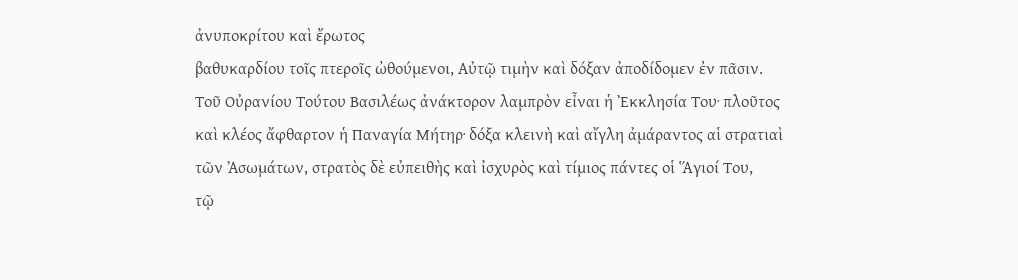ἀνυποκρίτου καὶ ἔρωτος
βαθυκαρδίου τοῖς πτεροῖς ὠθούμενοι, Αὐτῷ τιμὴν καὶ δόξαν ἀποδίδομεν ἐν πᾶσιν.
Τοῦ Οὐρανίου Τούτου Βασιλέως ἀνάκτορον λαμπρὸν εἶναι ἡ Ἐκκλησία Του· πλοῦτος
καὶ κλέος ἄφθαρτον ἡ Παναγία Μήτηρ· δόξα κλεινὴ καὶ αἴγλη ἀμάραντος αἱ στρατιαὶ
τῶν Ἀσωμάτων, στρατὸς δὲ εὐπειθὴς καὶ ἰσχυρὸς καὶ τίμιος πάντες οἱ Ἅγιοί Του,
τῷ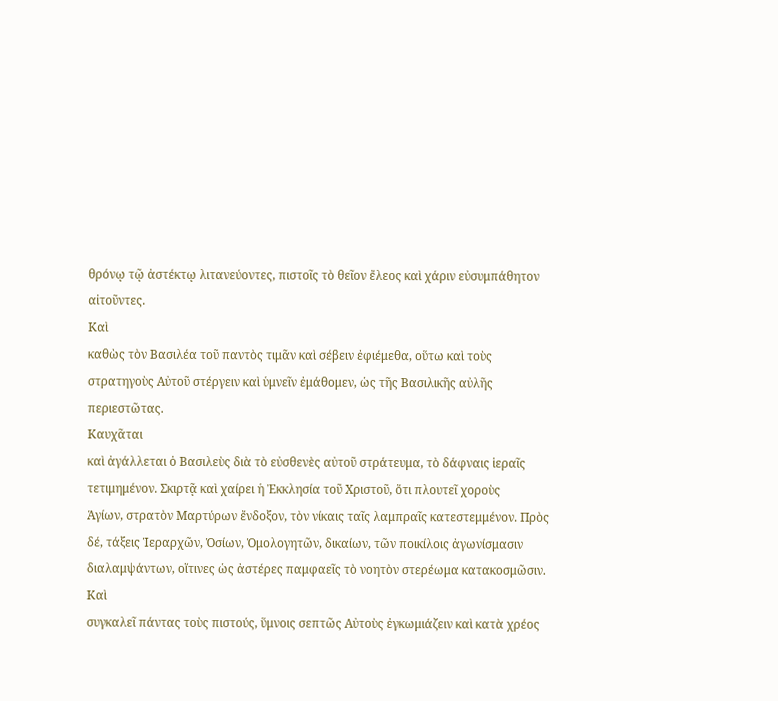θρόνῳ τῷ ἀστέκτῳ λιτανεύοντες, πιστοῖς τὸ θεῖον ἔλεος καὶ χάριν εὐσυμπάθητον
αἰτοῦντες.
Καὶ
καθὼς τὸν Βασιλέα τοῦ παντὸς τιμᾶν καὶ σέβειν ἐφιέμεθα, οὕτω καὶ τοὺς
στρατηγοὺς Αὐτοῦ στέργειν καὶ ὑμνεῖν ἐμάθομεν, ὡς τῆς Βασιλικῆς αὐλῆς
περιεστῶτας.
Καυχᾶται
καὶ ἀγάλλεται ὁ Βασιλεὺς διὰ τὸ εὐσθενὲς αὐτοῦ στράτευμα, τὸ δάφναις ἱεραῖς
τετιμημένον. Σκιρτᾷ καὶ χαίρει ἡ Ἐκκλησία τοῦ Χριστοῦ, ὅτι πλουτεῖ χοροὺς
Ἁγίων, στρατὸν Μαρτύρων ἔνδοξον, τὸν νίκαις ταῖς λαμπραῖς κατεστεμμένον. Πρὸς
δέ, τάξεις Ἱεραρχῶν, Ὁσίων, Ὁμολογητῶν, δικαίων, τῶν ποικίλοις ἀγωνίσμασιν
διαλαμψάντων, οἵτινες ὡς ἀστέρες παμφαεῖς τὸ νοητὸν στερέωμα κατακοσμῶσιν. Καὶ
συγκαλεῖ πάντας τοὺς πιστούς, ὕμνοις σεπτῶς Αὐτοὺς ἐγκωμιάζειν καὶ κατὰ χρέος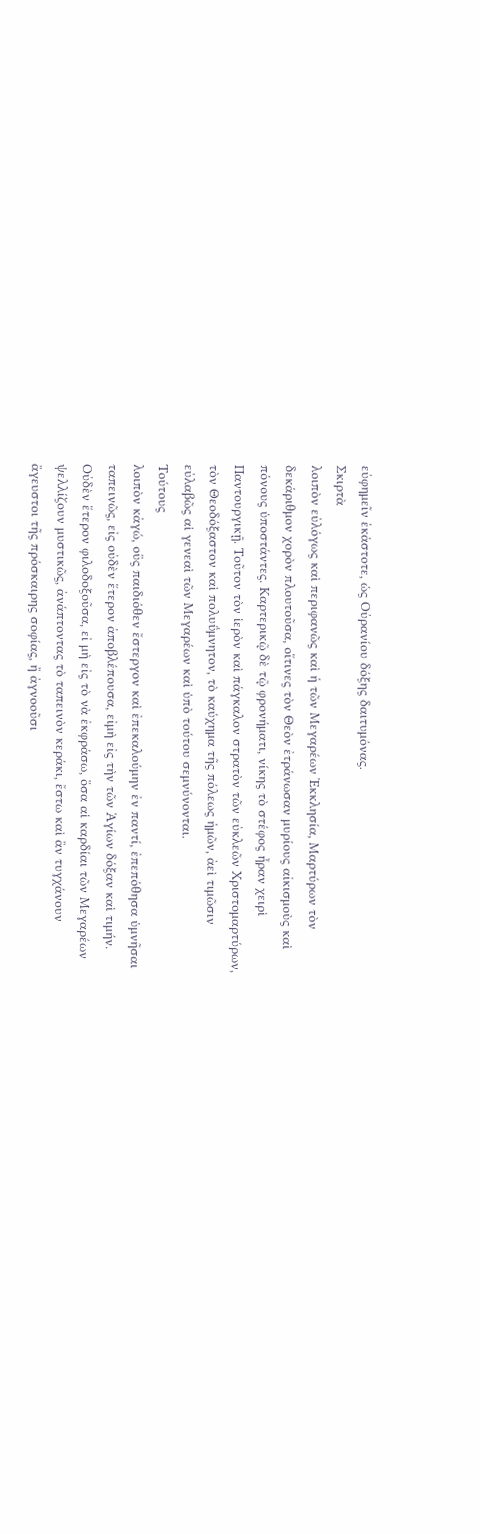εὐφημεῖν ἑκάστοτε, ὡς Οὐρανίου δόξης δαιτυμόνας.
Σκιρτὰ
λοιπὸν εὐλόγως καὶ περιφανῶς καὶ ἡ τῶν Μεγαρέων Ἐκκλησία, Μαρτύρων τὸν
δεκάριθμον χορὸν πλουτοῦσα, οἵτινες τὸν Θεὸν ἐτράνωσαν μυρίους αἰκισμοὺς καὶ
πόνους ὑποστάντες. Καρτερικῷ δὲ τῷ φρονήματι, νίκης τὸ στέφος ἦραν χειρὶ
Παντουργικῇ. Τοῦτον τὸν ἱερὸν καὶ πάγκαλον στρατὸν τῶν εὐκλεῶν Χριστομαρτύρων,
τὸν Θεοδόξαστον καὶ πολυΰμνητον, τὸ καύχημα τῆς πόλεως ἡμῶν, ἀεὶ τιμῶσιν
εὐλαβῶς αἱ γενεαὶ τῶν Μεγαρέων καὶ ὑπὸ τούτου σεμνύνονται.
Τούτους
λοιπὸν κἀγώ, οὓς παιδιόθεν ἔστεργον καὶ ἐπεκαλούμην ἐν παντί, ἐπεπόθησα ὑμνῆσαι
ταπεινῶς, εἰς οὐδὲν ἕτερον ἀποβλέπουσα, εἰμὴ εἰς τὴν τῶν Ἁγίων δόξαν καὶ τιμήν.
Οὐδὲν ἕτερον φιλοδοξοῦσα, εἰ μὴ εἰς τὸ νὰ ἐκφράσω, ὅσα αἱ καρδίαι τῶν Μεγαρέων
ψελλίζουν μυστικῶς, ἀνάπτοντας τὸ ταπεινὸν κεράκι, ἔστω καὶ ἂν τυγχάνουν
ἄγευστοι τῆς πρόσκαιρης σοφίας, ἤ ἀγνοοῦσι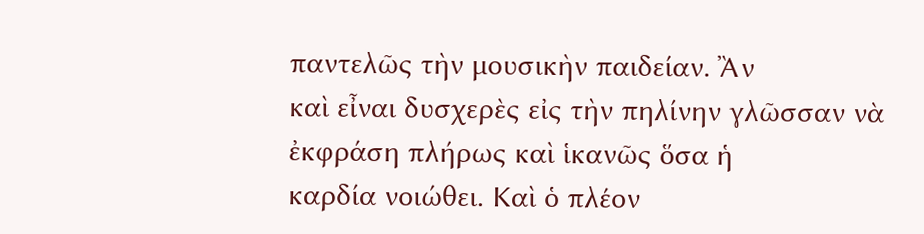παντελῶς τὴν μουσικὴν παιδείαν. Ἂν
καὶ εἶναι δυσχερὲς εἰς τὴν πηλίνην γλῶσσαν νὰ ἐκφράση πλήρως καὶ ἱκανῶς ὅσα ἡ
καρδία νοιώθει. Καὶ ὁ πλέον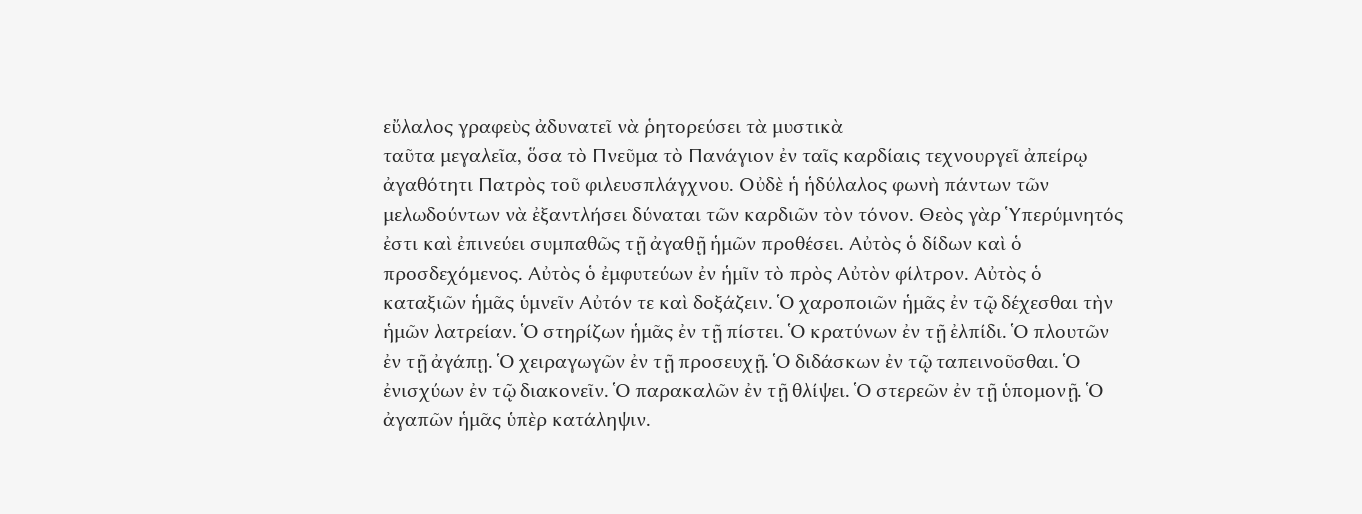εὔλαλος γραφεὺς ἀδυνατεῖ νὰ ῥητορεύσει τὰ μυστικὰ
ταῦτα μεγαλεῖα, ὅσα τὸ Πνεῦμα τὸ Πανάγιον ἐν ταῖς καρδίαις τεχνουργεῖ ἀπείρῳ
ἀγαθότητι Πατρὸς τοῦ φιλευσπλάγχνου. Οὐδὲ ἡ ἡδύλαλος φωνὴ πάντων τῶν
μελωδούντων νὰ ἐξαντλήσει δύναται τῶν καρδιῶν τὸν τόνον. Θεὸς γὰρ Ὑπερύμνητός
ἐστι καὶ ἐπινεύει συμπαθῶς τῇ ἀγαθῇ ἡμῶν προθέσει. Αὐτὸς ὁ δίδων καὶ ὁ
προσδεχόμενος. Αὐτὸς ὁ ἐμφυτεύων ἐν ἡμῖν τὸ πρὸς Αὐτὸν φίλτρον. Αὐτὸς ὁ
καταξιῶν ἡμᾶς ὑμνεῖν Αὐτόν τε καὶ δοξάζειν. Ὁ χαροποιῶν ἡμᾶς ἐν τῷ δέχεσθαι τὴν
ἡμῶν λατρείαν. Ὁ στηρίζων ἡμᾶς ἐν τῇ πίστει. Ὁ κρατύνων ἐν τῇ ἐλπίδι. Ὁ πλουτῶν
ἐν τῇ ἀγάπῃ. Ὁ χειραγωγῶν ἐν τῇ προσευχῇ. Ὁ διδάσκων ἐν τῷ ταπεινοῦσθαι. Ὁ
ἐνισχύων ἐν τῷ διακονεῖν. Ὁ παρακαλῶν ἐν τῇ θλίψει. Ὁ στερεῶν ἐν τῇ ὑπομονῇ. Ὁ
ἀγαπῶν ἡμᾶς ὑπὲρ κατάληψιν.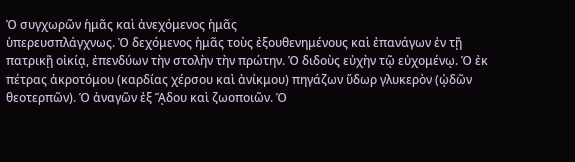Ὁ συγχωρῶν ἡμᾶς καὶ ἀνεχόμενος ἡμᾶς
ὑπερευσπλάγχνως. Ὁ δεχόμενος ἡμᾶς τοὺς ἐξουθενημένους καὶ ἐπανάγων ἐν τῇ
πατρικῇ οἰκίᾳ, ἐπενδύων τὴν στολὴν τὴν πρώτην. Ὁ διδοὺς εὐχὴν τῷ εὐχομένῳ. Ὁ ἐκ
πέτρας ἀκροτόμου (καρδίας χέρσου καὶ ἀνίκμου) πηγάζων ὕδωρ γλυκερὸν (ᾠδῶν
θεοτερπῶν). Ὁ ἀναγῶν ἐξ ᾍδου καὶ ζωοποιῶν. Ὁ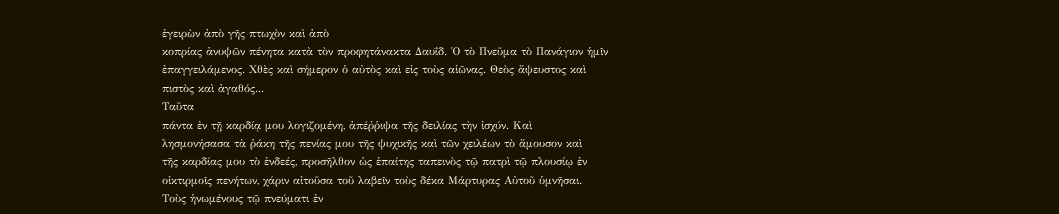ἐγειρὼν ἀπὸ γῆς πτωχὸν καὶ ἀπὸ
κοπρίας ἀνυψῶν πένητα κατὰ τὸν προφητάνακτα Δαυΐδ. Ὁ τὸ Πνεῦμα τὸ Πανάγιον ἡμῖν
ἐπαγγειλάμενος. Χθὲς καὶ σήμερον ὁ αὐτὸς καὶ εἰς τοὺς αἰῶνας. Θεὸς ἄψευστος καὶ
πιστὸς καὶ ἀγαθός...
Ταῦτα
πάντα ἐν τῇ καρδίᾳ μου λογιζομένη, ἀπέῤῥιψα τῆς δειλίας τὴν ἰσχύν. Καὶ
λησμονήσασα τὰ ῥάκη τῆς πενίας μου τῆς ψυχικῆς καὶ τῶν χειλέων τὸ ἄμουσον καὶ
τῆς καρδίας μου τὸ ἐνδεές, προσῆλθον ὡς ἐπαίτης ταπεινὸς τῷ πατρὶ τῷ πλουσίῳ ἐν
οἰκτιρμοῖς πενήτων, χάριν αἰτοῦσα τοῦ λαβεῖν τοὺς δέκα Μάρτυρας Αὐτοῦ ὑμνῆσαι.
Τοὺς ἡνωμένους τῷ πνεύματι ἐν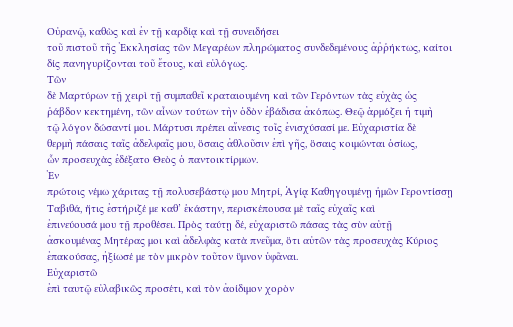Οὐρανῷ, καθὼς καὶ ἐν τῇ καρδίᾳ καὶ τῇ συνειδήσει
τοῦ πιστοῦ τῆς Ἐκκλησίας τῶν Μεγαρέων πληρώματος συνδεδεμένους ἀῤῥήκτως, καίτοι
δίς πανηγυρίζονται τοῦ ἔτους, καὶ εὐλόγως.
Τῶν
δὲ Μαρτύρων τῇ χειρὶ τῇ συμπαθεῖ κραταιουμένη καὶ τῶν Γερόντων τὰς εὐχὰς ὡς
ῥάβδον κεκτημένη, τῶν αἶνων τούτων τὴν ὁδὸν ἐβάδισα ἀκόπως. Θεῷ ἁρμόζει ἡ τιμὴ
τῷ λόγον δώσαντί μοι. Μάρτυσι πρέπει αἴνεσις τοῖς ἐνισχύσασί με. Εὐχαριστία δὲ
θερμὴ πάσαις ταῖς ἀδελφαῖς μου, ὅσαις ἀθλοῦσιν ἐπὶ γῆς, ὅσαις κοιμώνται ὁσίως,
ὧν προσευχὰς ἐδέξατο Θεὸς ὁ παντοικτίρμων.
Ἐν
πρώτοις νέμω χάριτας τῇ πολυσεβάστῳ μου Μητρί, Ἁγίᾳ Καθηγουμένῃ ἡμῶν Γεροντίσσῃ
Ταβιθά, ἥτις ἐστήριζέ με καθ’ ἑκάστην, περισκέπουσα μὲ ταῖς εὐχαῖς καὶ
ἐπινεύουσά μου τῇ προθέσει. Πρὸς ταύτῃ δέ, εὐχαριστῶ πάσας τὰς σὺν αὐτῇ
ἀσκουμένας Μητέρας μοι καὶ ἀδελφὰς κατὰ πνεῦμα, ὅτι αὐτῶν τὰς προσευχὰς Κύριος
ἐπακούσας, ἠξίωσέ με τὸν μικρὸν τοῦτον ὕμνον ὑφᾶναι.
Εὐχαριστῶ
ἐπὶ ταυτῷ εὐλαβικῶς προσέτι, καὶ τὸν ἀοίδιμον χορὸν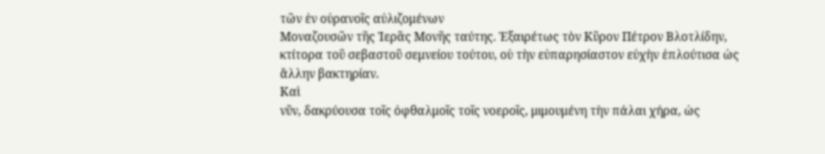τῶν ἐν οὐρανοῖς αὐλιζομένων
Μοναζουσῶν τῆς Ἱερᾶς Μονῆς ταύτης. Ἑξαιρέτως τὸν Κῦρον Πέτρον Βλοτλίδην,
κτίτορα τοῦ σεβαστοῦ σεμνείου τούτου, οὑ τὴν εὐπαρησίαστον εὐχὴν ἐπλούτισα ὡς
ἄλλην βακτηρίαν.
Καὶ
νῦν, δακρύουσα τοῖς ὀφθαλμοῖς τοῖς νοεροῖς, μιμουμένη τὴν πάλαι χήρα, ὡς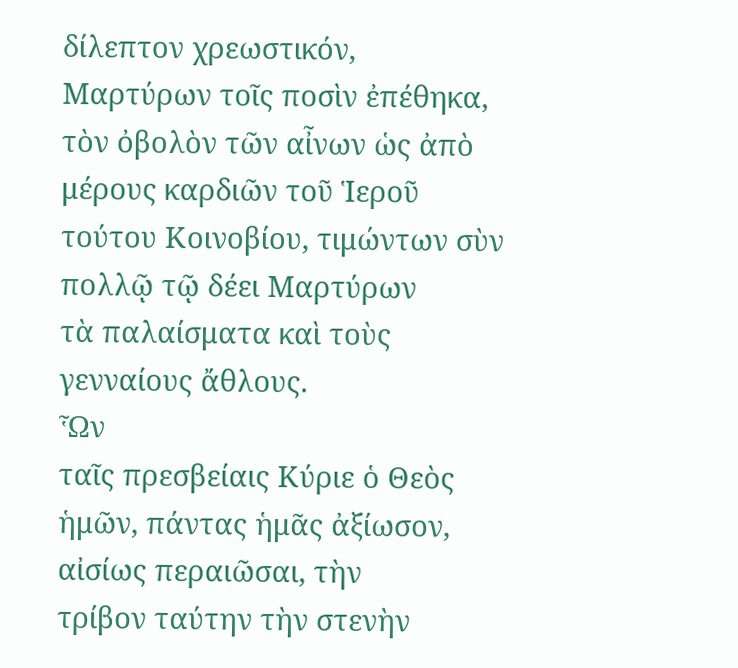δίλεπτον χρεωστικόν, Μαρτύρων τοῖς ποσὶν ἐπέθηκα, τὸν ὀβολὸν τῶν αἶνων ὡς ἀπὸ
μέρους καρδιῶν τοῦ Ἱεροῦ τούτου Κοινοβίου, τιμώντων σὺν πολλῷ τῷ δέει Μαρτύρων
τὰ παλαίσματα καὶ τοὺς γενναίους ἄθλους.
Ὧν
ταῖς πρεσβείαις Κύριε ὁ Θεὸς ἡμῶν, πάντας ἡμᾶς ἀξίωσον, αἰσίως περαιῶσαι, τὴν
τρίβον ταύτην τὴν στενὴν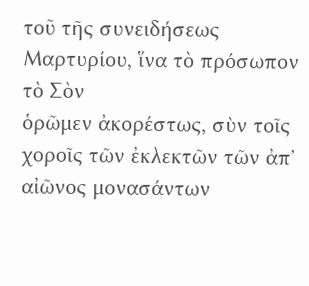τοῦ τῆς συνειδήσεως Μαρτυρίου, ἵνα τὸ πρόσωπον τὸ Σὸν
ὁρῶμεν ἀκορέστως, σὺν τοῖς χοροῖς τῶν ἐκλεκτῶν τῶν ἀπ᾿ αἰῶνος μονασάντων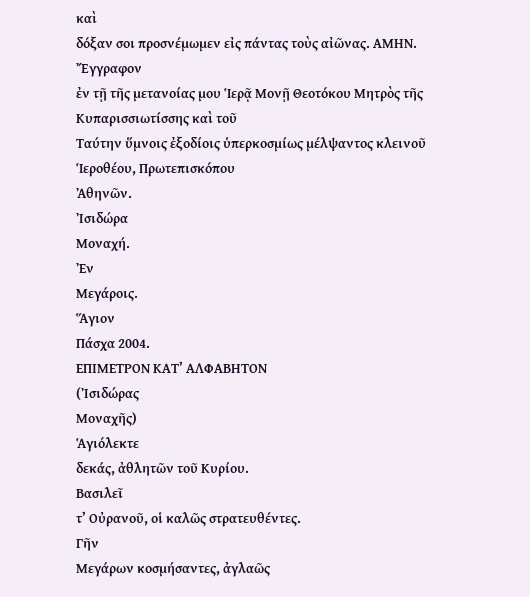καὶ
δόξαν σοι προσνέμωμεν εἰς πάντας τοὺς αἰῶνας. ΑΜΗΝ.
Ἔγγραφον
ἐν τῇ τῆς μετανοίας μου Ἱερᾷ Μονῇ Θεοτόκου Μητρὸς τῆς Κυπαρισσιωτίσσης καὶ τοῦ
Ταύτην ὕμνοις ἐξοδίοις ὑπερκοσμίως μέλψαντος κλεινοῦ Ἱεροθέου, Πρωτεπισκόπου
Ἀθηνῶν.
Ἰσιδώρα
Μοναχή.
Ἐν
Μεγάροις.
Ἅγιον
Πάσχα 2004.
ΕΠΙΜΕΤΡΟΝ ΚΑΤ’ ΑΛΦΑΒΗΤΟΝ
(Ἰσιδώρας
Μοναχῆς)
Ἁγιόλεκτε
δεκάς, ἀθλητῶν τοῦ Κυρίου.
Βασιλεῖ
τ’ Οὐρανοῦ, οἱ καλῶς στρατευθέντες.
Γῆν
Μεγάρων κοσμήσαντες, ἀγλαῶς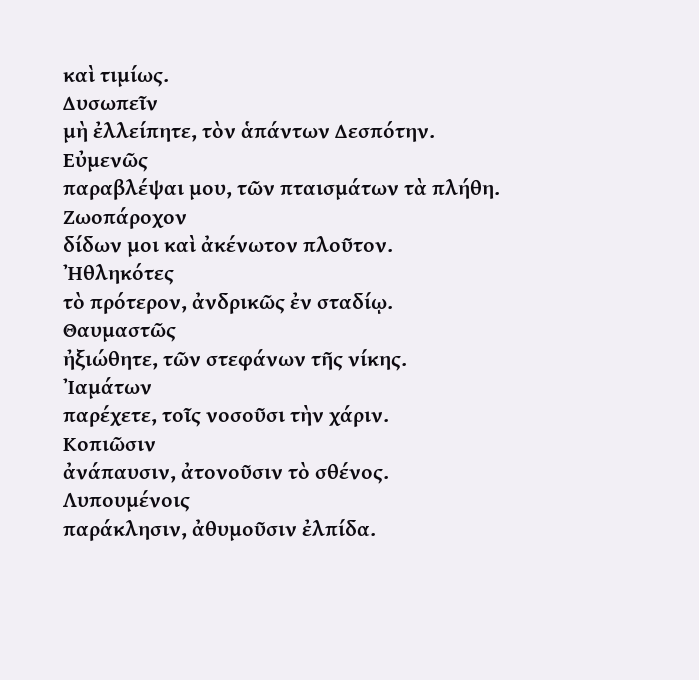καὶ τιμίως.
Δυσωπεῖν
μὴ ἐλλείπητε, τὸν ἁπάντων Δεσπότην.
Εὐμενῶς
παραβλέψαι μου, τῶν πταισμάτων τὰ πλήθη.
Ζωοπάροχον
δίδων μοι καὶ ἀκένωτον πλοῦτον.
Ἠθληκότες
τὸ πρότερον, ἀνδρικῶς ἐν σταδίῳ.
Θαυμαστῶς
ἠξιώθητε, τῶν στεφάνων τῆς νίκης.
Ἰαμάτων
παρέχετε, τοῖς νοσοῦσι τὴν χάριν.
Κοπιῶσιν
ἀνάπαυσιν, ἀτονοῦσιν τὸ σθένος.
Λυπουμένοις
παράκλησιν, ἀθυμοῦσιν ἐλπίδα.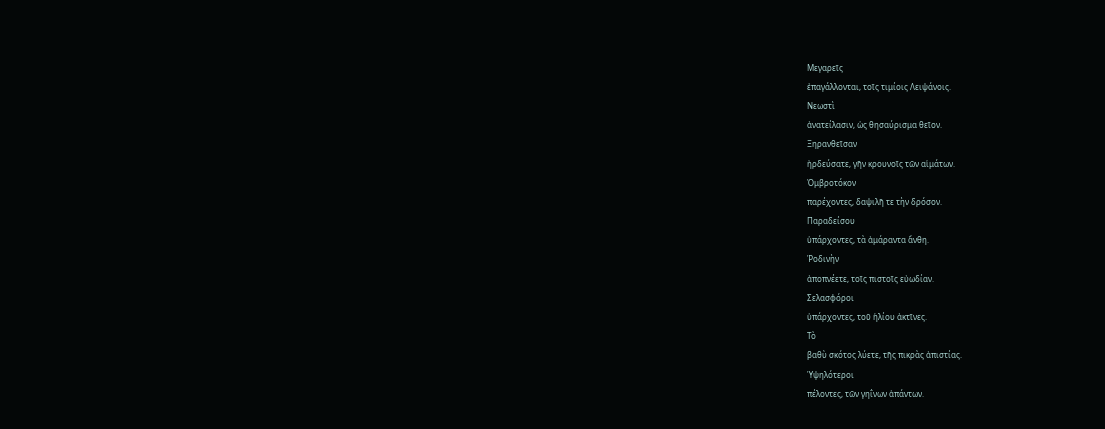Μεγαρεῖς
ἐπαγάλλονται, τοῖς τιμίοις Λειψάνοις.
Νεωστὶ
ἀνατείλασιν, ὡς θησαύρισμα θεῖον.
Ξηρανθεῖσαν
ἠρδεύσατε, γῆν κρουνοῖς τῶν αἱμάτων.
Ὀμβροτόκον
παρέχοντες, δαψιλῆ τε τὴν δρόσον.
Παραδείσου
ὑπάρχοντες, τὰ ἀμάραντα ἄνθη.
Ῥοδινὴν
ἀποπνέετε, τοῖς πιστοῖς εὐωδίαν.
Σελασφόροι
ὑπάρχοντες, τοῦ ἡλίου ἀκτῖνες.
Τὸ
βαθὺ σκότος λύετε, τῆς πικρὰς ἀπιστίας.
Ὑψηλότεροι
πέλοντες, τῶν γηΐνων ἁπάντων.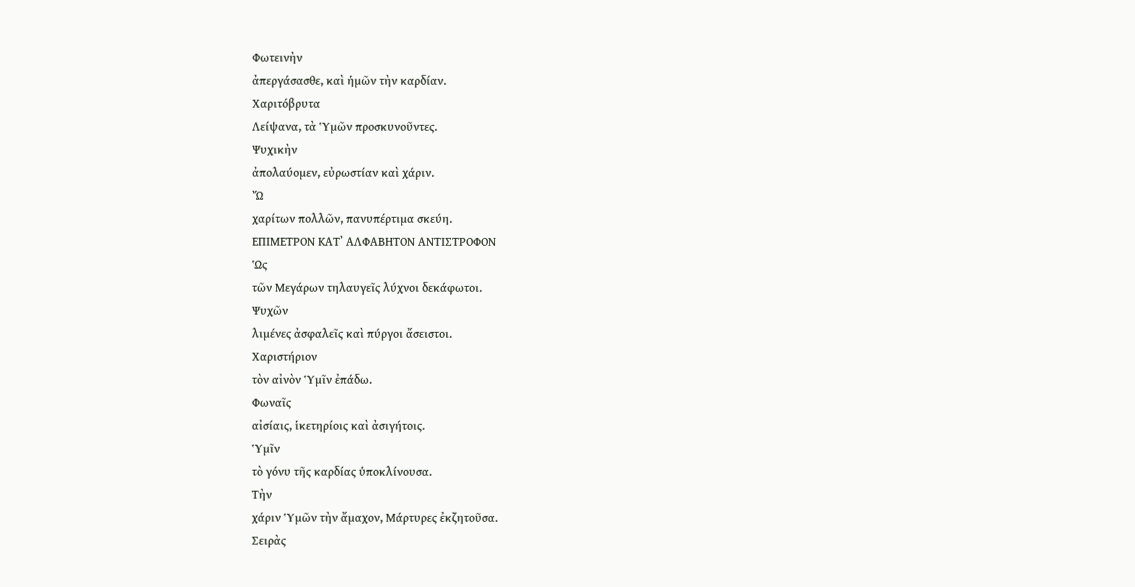Φωτεινὴν
ἀπεργάσασθε, καὶ ἡμῶν τὴν καρδίαν.
Χαριτόβρυτα
Λείψανα, τὰ Ὑμῶν προσκυνοῦντες.
Ψυχικὴν
ἀπολαύομεν, εὐρωστίαν καὶ χάριν.
Ὤ
χαρίτων πολλῶν, πανυπέρτιμα σκεύη.
ΕΠΙΜΕΤΡΟΝ ΚΑΤ᾿ ΑΛΦΑΒΗΤΟΝ ΑΝΤΙΣΤΡΟΦΟΝ
Ὡς
τῶν Μεγάρων τηλαυγεῖς λύχνοι δεκάφωτοι.
Ψυχῶν
λιμένες ἀσφαλεῖς καὶ πύργοι ἄσειστοι.
Χαριστήριον
τὸν αἰνὸν Ὑμῖν ἐπάδω.
Φωναῖς
αἰσίαις, ἱκετηρίοις καὶ ἀσιγήτοις.
Ὑμῖν
τὸ γόνυ τῆς καρδίας ὑποκλίνουσα.
Τὴν
χάριν Ὑμῶν τὴν ἄμαχον, Μάρτυρες ἐκζητοῦσα.
Σειρὰς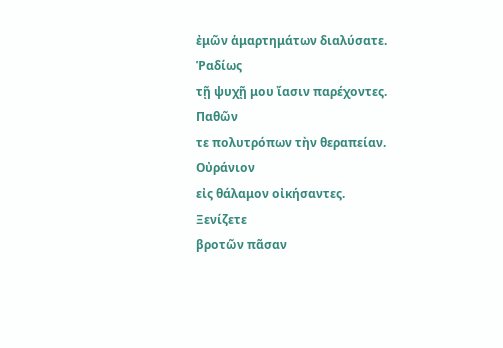ἐμῶν ἁμαρτημάτων διαλύσατε.
Ῥαδίως
τῇ ψυχῇ μου ἴασιν παρέχοντες.
Παθῶν
τε πολυτρόπων τὴν θεραπείαν.
Οὐράνιον
εἰς θάλαμον οἰκήσαντες.
Ξενίζετε
βροτῶν πᾶσαν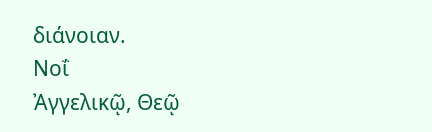διάνοιαν.
Νοΐ
Ἀγγελικῷ, Θεῷ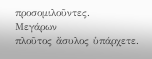προσομιλοῦντες.
Μεγάρων
πλοῦτος ἄσυλος ὑπάρχετε.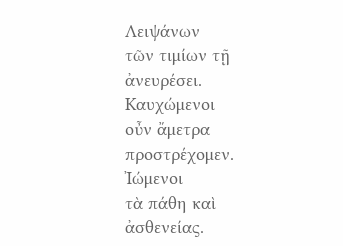Λειψάνων
τῶν τιμίων τῇ ἀνευρέσει.
Καυχώμενοι
οὖν ἄμετρα προστρέχομεν.
Ἰώμενοι
τὰ πάθη καὶ ἀσθενείας.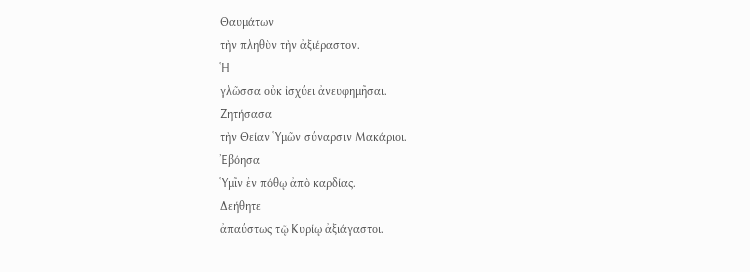Θαυμάτων
τὴν πληθὺν τὴν ἀξιέραστον.
Ἡ
γλῶσσα οὐκ ἰσχύει ἀνευφημῆσαι.
Ζητήσασα
τὴν Θείαν Ὑμῶν σύναρσιν Μακάριοι.
Ἐβόησα
Ὑμῖν ἐν πόθῳ ἀπὸ καρδίας.
Δεήθητε
ἀπαύστως τῷ Κυρίῳ ἀξιάγαστοι.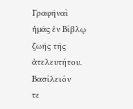Γραφῆναὶ
ἡμᾶς ἐν Βίβλῳ ζωῆς τῆς ἀτελευτήτου.
Βασίλειόν
τε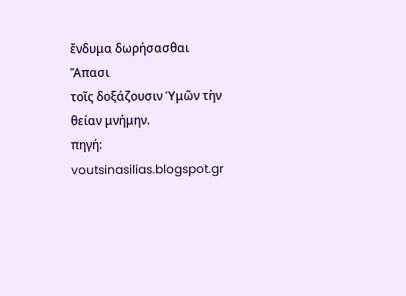ἔνδυμα δωρήσασθαι
Ἅπασι
τοῖς δοξάζουσιν Ὑμῶν τὴν θείαν μνήμην.
πηγή: voutsinasilias.blogspot.gr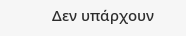Δεν υπάρχουν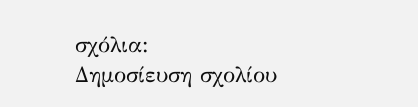σχόλια:
Δημοσίευση σχολίου